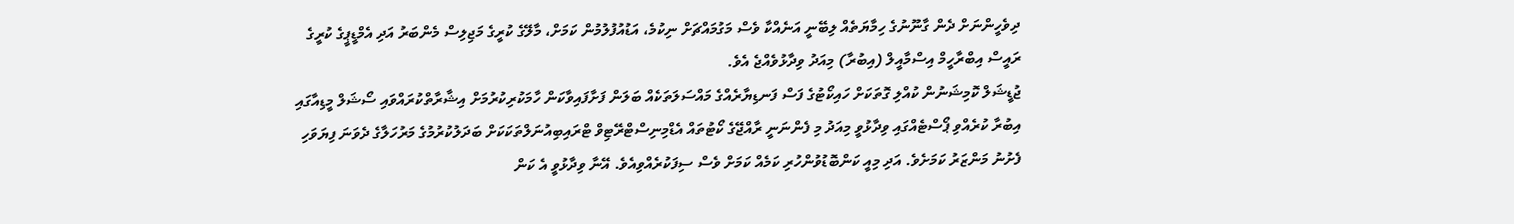ދިވެހީންނަށް ދެން ގާނޫނުގެ ހިމާޔަތެއް ލިބޭނީ އަނެއްކާ ވެސް މަގުމައްޗަށް ނިކުމެ، އަޑުއުފުލުމުން ކަމަށް، މާލޭގެ ކުރީގެ މަޖިލިސް މެންބަރު އަދި އެމްޑީޕީގެ ކުރީގެ ރައީސް އިބްރާހީމް އިސްމާއީލް (އިބުރާ) މިއަދު ވިދާޅުވެއްޖެ އެވެ.
ޖުޑީޝަލް ކޮމިޝަނުން ކުއްލި ގޮތަކަށް ހައިކޯޓުގެ ފަސް ފަނޑިޔާރެއްގެ މައްސަލަތަކެއް ބަލަން ފަށާފައިވާކަން ހާމަކުރިކުރުމަށް އިޝާރާތްކުރައްވައި ސޯޝަލް މީޑިއާގައި އިބުރާ ކުރެއްވި ޕޯސްޓެއްގައި ވިދާޅުވީ މިއަދު މި ފެންނަނީ ރާއްޖޭގެ ކޯޓުތައް އެޑްމިނިސްޓްރޭޓިވް ޓްރައިބިއުނަލްތަކަކަށް ބަދަލުކުރުމުގެ މަރުހަލާގެ ދެވަނަ ފިޔަވަހި ފެށުނު މަންޒަރު ކަމަށެވެ. އަދި މިއީ ކަންބޮޑުވުންހުރި ކަމެއް ކަމަށް ވެސް ސިފަކުރެއްވިއެވެ. އޭނާ ވިދާޅުވީ އެ ކަން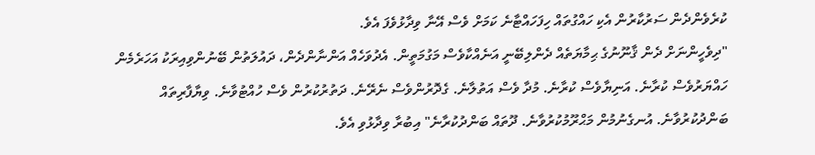ކުރެވެންދެން ސަރުކާރުން އެކި ހައްގުތައް ހިފަހައްޓާނެ ކަމަށް ވެސް އޭނާ ވިދާޅުވެފަ އެވެ.
"ދިވެހީންނަށް ދެން ޤާނޫނުގެ ޙިމާޔަތެއް ދެންލިބޭނީ އަނެއްކާވެސް މަގުމަތީން. އެދުވަހެއް އަންނާންދެން، ދައުލަތުން ބޭނުންވިއިރަކު އަހަރެމެން ހައްޔަރުވެސް ކުރާނެ. އަނިޔާވެސް ކުރާނެ. މުދާ ވެސް އަތުލާނެ. ގެދޮރުންވެސް ނެރޭނެ. ދަތުރުކުރުން ވެސް ހުއްޓުވާނެ. ވިޔާފާރިތައް ބަންދުކުރުވާނެ. އުނގެނުމުން މަޙްރޫމުކުރުވާނެ. ދޫތައް ބަންދުކުރާނެ" އިބުރާ ވިދާޅުވި އެވެ.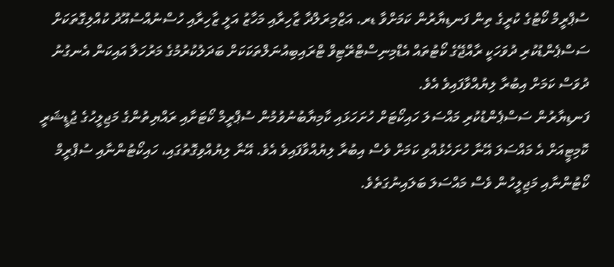ސުޕްރީމް ކޯޓުގެ ކުރީގެ ތިން ފަނޑިޔާރުން ކަމަށްވާ ޑރ. އަޒްމިރަލްދާ ޒާހިރާއި މަހާޒު އަލީ ޒާހިރާއި ހުސްނުއްސުއޫދު ކުއްލިގޮތަކަށް ސަސްޕެންޑުކުރި ދުވަހަކީ ރާއްޖޭގެ ކޯޓުތައް އެޑްމިނިސްޓްރޭޓިވް ޓްރައިބިއުނަލްތަކަކަށް ބަދަލުކުރުމުގެ މަރުހަލާ އައިކަން އެނގުނު ދުވަސް ކަމަށް އިބުރާ ލިޔުއްވާފައިވެ އެވެ.
ފަނޑިޔާރުން ސަސްޕެންޑުކުރި މައްސަލަ ހައިކޯޓަށް ހުށަހަޅައި ކާމިޔާބުނުވުމުން ސުޕްރީމް ކޯޓަށާއި ރައްޔިތުންގެ މަޖިލީހުގެ ޖުޑީޝަރީ ކޮމިޓީއަށް އެ މައްސަލަ އޭނާ ހުށަހެޅުއްވި ކަމަށް ވެސް އިބުރާ ލިޔުއްވާފައިވެ އެވެ. އޭނާ ލިޔުއްވިގޮތުގައި، ހައިކޯޓުންނާއި ސުޕްރީމް ކޯޓުންނާއި މަޖިލީހުން ވެސް މައްސަލަ ބަލައިނުގަތެވެ.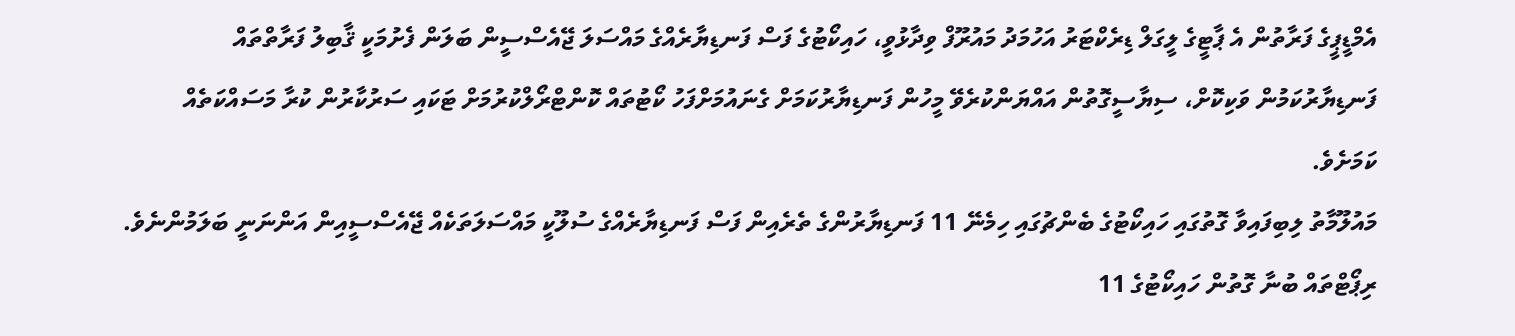އެމްޑީޕީގެ ފަރާތުން އެ ޕާޓީގެ ލީގަލް ޑިރެކްޓަރު އަހުމަދު މައުރޫފް ވިދާޅުވީ، ހައިކޯޓުގެ ފަސް ފަނޑިޔާރެއްގެ މައްސަލަ ޖޭއެސްސީން ބަލަން ފެށުމަކީ ޤާބިލު ފަރާތްތައް ފަނޑިޔާރުކަމުން ވަކިކޮށް، ސިޔާސީގޮތުން އައްޔަންކުރެވޭ މީހުން ފަނޑިޔާރުކަމަށް ގެނައުމަށްފަހު ކޯޓުތައް ކޮންޓްރޯލްކުރުމަށް ޓަކައި ސަރުކާރުން ކުރާ މަސައްކަތެއް ކަމަށެވެ.
މައުލޫމާތު ލިބިފައިވާ ގޮތުގައި ހައިކޯޓުގެ ބެންޗުގައި ހިމެނޭ 11 ފަނޑިޔާރުންގެ ތެރެއިން ފަސް ފަނޑިޔާރެއްގެ ސުލޫކީ މައްސަލަތަކެއް ޖޭއެސްސީއިން އަންނަނީ ބަލަމުންނެވެ.
ރިޕޯޓްތައް ބުނާ ގޮތުން ހައިކޯޓުގެ 11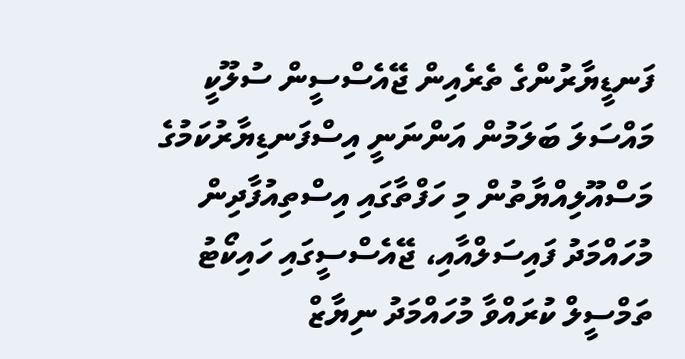ފަނޑީޔާރުންގެ ތެރެއިން ޖޭއެސްސީން ސުލޫކީ މައްސަލަ ބަލަމުން އަންނަނީ އިސްފަނޑިޔާރުކަމުގެ މަސްއޫލިއްޔާތުން މި ހަފްތާގައި އިސްތިއުފާދިން މުހައްމަދު ފައިސަލްއާއި، ޖޭއެސްސީގައި ހައިކޯޓު ތަމްސީލް ކުރައްވާ މުހައްމަދު ނިޔާޒް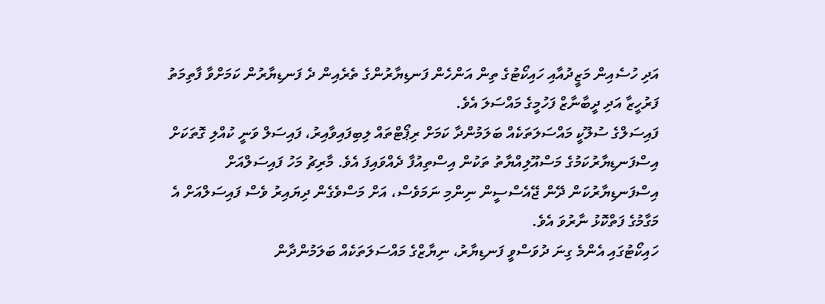އަދި ހުސެއިން މަޒީދުއާއި ހައިކޯޓުގެ ތިން އަންހެން ފަނޑިޔާރުންގެ ތެރެއިން ދެ ފަނޑިޔާރުން ކަމަށްވާ ފާތިމަތު ފަރުހީޒާ އަދި ދީބާނާޒް ފަހުމީގެ މައްސަލަ އެވެ.
ފައިސަލްގެ ސުލޫކީ މައްސަލަތަކެއް ބަލަމުންދާ ކަމަށް ރިޕޯޓްތައް ލިބިފައިވާއިރު، ފައިސަލް ވަނީ ކުއްލި ގޮތަކަށް އިސްފަނޑިޔާރުކަމުގެ މަސްއޫލިއްޔާތު ތަކުން އިސްތިއުފާ ދެއްވައިފަ އެވެ. މާރިޗު މަހު ފައިސަލްއަށް އިސްފަނޑިޔާރުކަން ދޭން ޖޭއެސްސީން ނިންމި ނަމަވެސް، އަށް މަސްވެގެން ދިޔައިރު ވެސް ފައިސަލްއަށް އެ މަގާމުގެ ފަތްކޮޅު ނާރުވަ އެވެ.
ހައިކޯޓުގައި އެންމެ ގިނަ ދުވަސްވީ ފަނޑިޔާރު، ނިޔާޒްގެ މައްސަލަތަކެއް ބަލަމުންދާން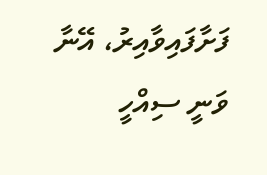ފަށާފައިވާއިރު، އޭނާ ވަނީ ސިއްހީ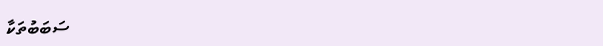ސަބަބުތަކާ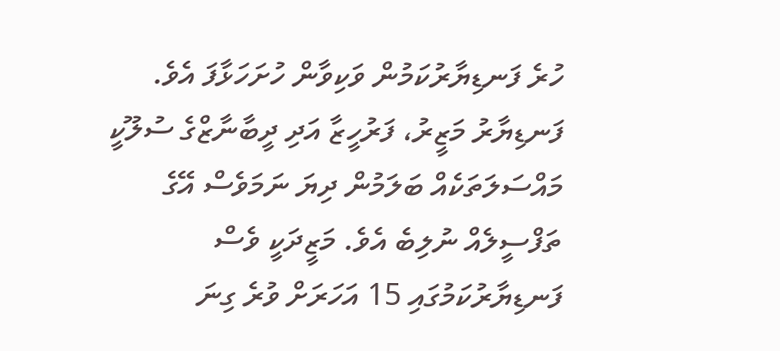ހުރެ ފަނޑިޔާރުކަމުން ވަކިވާން ހުށަހަޅާފަ އެވެ.
ފަނޑިޔާރު މަޒީރު، ފަރުހީޒާ އަދި ދީބާނާޒްގެ ސުލޫކީ މައްސަލަތަކެއް ބަލަމުން ދިޔަ ނަމަވެސް އޭގެ ތަފްސީލެއް ނުލިބެ އެވެ. މަޒީދަކީ ވެސް ފަނޑިޔާރުކަމުގައި 15 އަހަރަށް ވުރެ ގިނަ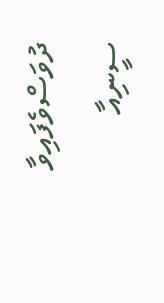ދުވަސްވެފައިވާ ސީނިއާ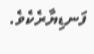ފަނޑިޔާރެކެވެ.